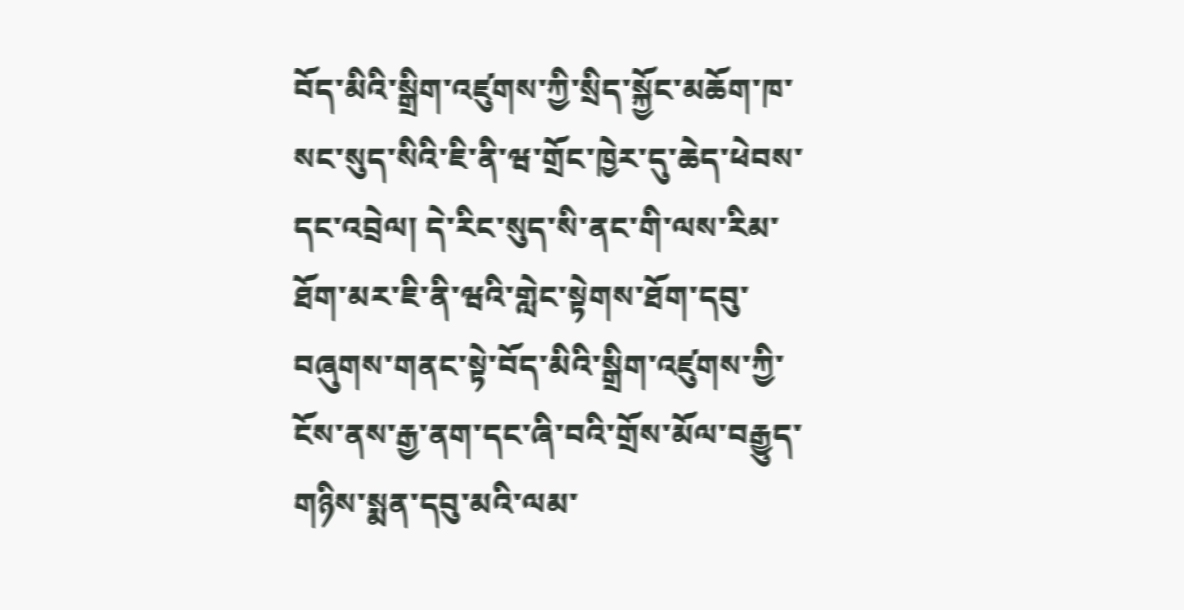བོད་མིའི་སྒྲིག་འཛུགས་ཀྱི་སྲིད་སྐྱོང་མཆོག་ཁ་སང་སུད་སིའི་ཇི་ནི་ཝ་གྲོང་ཁྱེར་དུ་ཆེད་ཕེབས་དང་འབྲེལ། དེ་རིང་སུད་སི་ནང་གི་ལས་རིམ་ཐོག་མར་ཇི་ནི་ཝའི་གླེང་སྟེགས་ཐོག་དབུ་བཞུགས་གནང་སྟེ་བོད་མིའི་སྒྲིག་འཛུགས་ཀྱི་ངོས་ནས་རྒྱ་ནག་དང་ཞི་བའི་གྲོས་མོལ་བརྒྱུད་གཉིས་སྨན་དབུ་མའི་ལམ་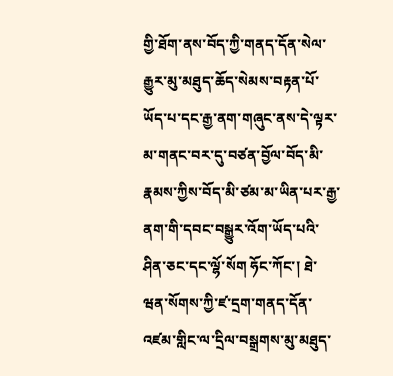གྱི་ཐོག་ནས་བོད་ཀྱི་གནད་དོན་སེལ་རྒྱུར་མུ་མཐུད་ཆོད་སེམས་བརྟན་པོ་ཡོད་པ་དང་རྒྱ་ནག་གཞུང་ནས་དེ་ལྟར་མ་གནང་བར་དུ་བཙན་བྱོལ་བོད་མི་རྣམས་ཀྱིས་བོད་མི་ཙམ་མ་ཡིན་པར་རྒྱ་ནག་གི་དབང་བསྒྱུར་འོག་ཡོད་པའི་ཤིན་ཅང་དང་ལྷོ་སོག ཧོང་ཀོང་། ཐེ་ཝན་སོགས་ཀྱི་ཛ་དྲག་གནད་དོན་འཛམ་གླིང་ལ་དྲིལ་བསྒྲགས་མུ་མཐུད་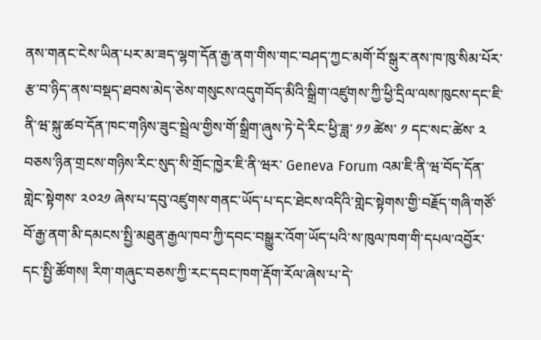ནས་གནང་ངེས་ཡིན་པར་མ་ཟད་ལྷག་དོན་རྒྱ་ནག་གིས་གང་བཤད་ཀྱང་མགོ་བོ་སྒུར་ནས་ཁ་ཁུ་སིམ་པོར་རྩ་བ་ཉིད་ནས་བསྡད་ཐབས་མེད་ཅེས་གསུངས་འདུགབོད་མིའི་སྒྲིག་འཛུགས་ཀྱི་ཕྱི་དྲིལ་ལས་ཁུངས་དང་ཇི་ནི་ཝ་སྐུ་ཚབ་དོན་ཁང་གཉིས་ཟུང་སྦྲེལ་གྱིས་གོ་སྒྲིག་ཞུས་ཏེ་དེ་རིང་ཕྱི་ཟླ་ ༡༡ ཚེས་ ༡ དང་སང་ཚེས་ ༢ བཅས་ཉིན་གྲངས་གཉིས་རིང་སུད་སི་གྲོང་ཁྱེར་ཇི་ནི་ཝར་ Geneva Forum འམ་ཇི་ནི་ཝ་བོད་དོན་གླེང་སྟེགས་ ༢༠༢༡ ཞེས་པ་དབུ་འཛུགས་གནང་ཡོད་པ་དང་ཐེངས་འདིའི་གླེང་སྟེགས་གྱི་བརྗོད་གཞི་གཙོ་བོ་རྒྱ་ནག་མི་དམངས་སྤྱི་མཐུན་རྒྱལ་ཁབ་ཀྱི་དབང་བསྒྱུར་འོག་ཡོད་པའི་ས་ཁུལ་ཁག་གི་དཔལ་འབྱོར་དང་སྤྱི་ཚོགས། རིག་གཞུང་བཅས་ཀྱི་རང་དབང་ཁག་རྡོག་རོལ་ཞེས་པ་དེ་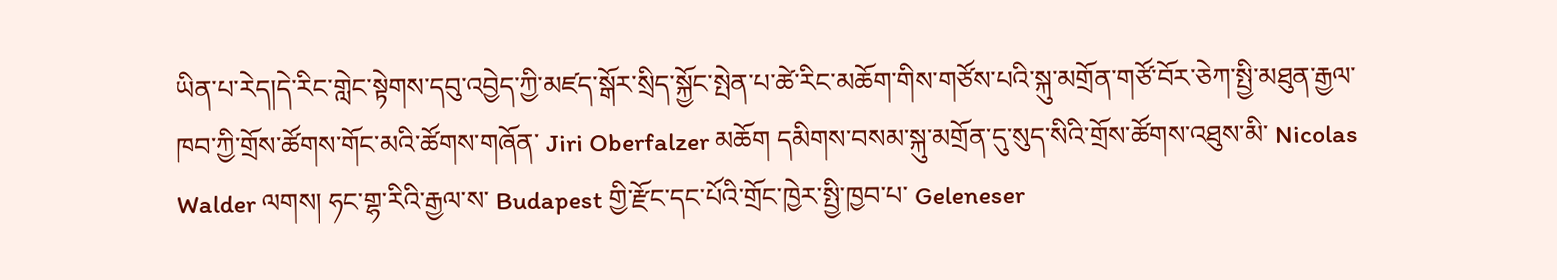ཡིན་པ་རེད།དེ་རིང་གླེང་སྟེགས་དབུ་འབྱེད་ཀྱི་མཛད་སྒོར་སྲིད་སྐྱོང་སྤེན་པ་ཚེ་རིང་མཆོག་གིས་གཙོས་པའི་སྐུ་མགྲོན་གཙོ་བོར་ཅེཀ་སྤྱི་མཐུན་རྒྱལ་ཁབ་ཀྱི་གྲོས་ཚོགས་གོང་མའི་ཚོགས་གཞོན་ Jiri Oberfalzer མཆོག དམིགས་བསམ་སྐུ་མགྲོན་དུ་སུད་སིའི་གྲོས་ཚོགས་འཐུས་མི་ Nicolas Walder ལགས། ཧང་གྷ་རིའི་རྒྱལ་ས་ Budapest གྱི་རྫོང་དང་པོའི་གྲོང་ཁྱེར་སྤྱི་ཁྱབ་པ་ Geleneser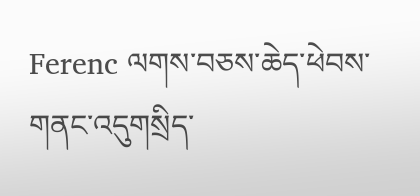Ferenc ལགས་བཅས་ཆེད་ཕེབས་གནང་འདུགསྲིད་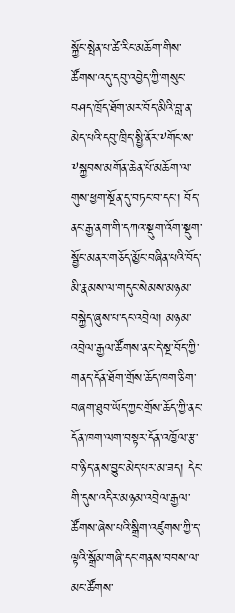སྐྱོང་སྤེན་པ་ཚེ་རིང་མཆོག་གིས་ཚོགས་འདུ་དབུ་འབྱེད་ཀྱི་གསུང་བཤད་ཁྲོད་ཐོག་མར་བོད་མིའི་བླ་ན་མེད་པའི་དབུ་ཁྲིད་སྤྱི་ནོར་༸གོང་ས་༸སྐྱབས་མགོན་ཆེན་པོ་མཆོག་ལ་གུས་ཕྱག་སྔོན་དུ་བཏང་བ་དང་། བོད་ནང་རྒྱ་ནག་གི་དཀའ་སྡུག་འོག་སྡུག་སྦྱོང་མནར་གཅོད་མྱོང་བཞིན་པའི་བོད་མི་རྣམས་ལ་གདུང་སེམས་མཉམ་བསྐྱེད་ཞུས་པ་དང་འབྲེལ། མཉམ་འབྲེལ་རྒྱལ་ཚོགས་ནང་དེ་སྔ་བོད་ཀྱི་གནད་དོན་ཐོག་གྲོས་ཆོད་ཁག་ཅིག་བཞག་ཐུབ་ཡོད་ཀྱང་གྲོས་ཆོད་ཀྱི་ནང་དོན་ཁག་ལག་བསྟར་དོན་འཁྱོལ་རྩ་བ་ཉིད་ནས་བྱུང་མེད་པར་མ་ཟད། དེང་གི་དུས་འདིར་མཉམ་འབྲེལ་རྒྱལ་ཚོགས་ཞེས་པའི་སྒྲིག་འཛུགས་ཀྱི་ད་ལྟའི་སྒྲོམ་གཞི་དང་གནས་བབས་ལ་མང་ཚོགས་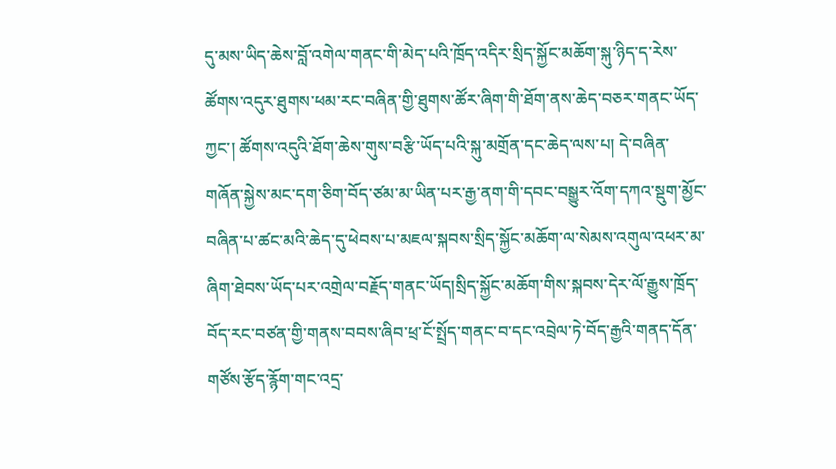དུ་མས་ཡིད་ཆེས་བློ་འགེལ་གནང་གི་མེད་པའི་ཁྲོད་འདིར་སྲིད་སྐྱོང་མཆོག་སྐུ་ཉིད་ད་རེས་ཚོགས་འདུར་ཐུགས་ཕམ་རང་བཞིན་གྱི་ཐུགས་ཚོར་ཞིག་གི་ཐོག་ནས་ཆེད་བཅར་གནང་ཡོད་ཀྱང་། ཚོགས་འདུའི་ཐོག་ཆེས་གུས་བརྩི་ཡོད་པའི་སྐུ་མགྲོན་དང་ཆེད་ལས་པ། དེ་བཞིན་གཞོན་སྐྱེས་མང་དག་ཅིག་བོད་ཙམ་མ་ཡིན་པར་རྒྱ་ནག་གི་དབང་བསྒྱུར་འོག་དཀའ་སྡུག་མྱོང་བཞིན་པ་ཚང་མའི་ཆེད་དུ་ཕེབས་པ་མཇལ་སྐབས་སྲིད་སྐྱོང་མཆོག་ལ་སེམས་འགུལ་འཕར་མ་ཞིག་ཐེབས་ཡོད་པར་འགྲེལ་བརྗོད་གནང་ཡོད།སྲིད་སྐྱོང་མཆོག་གིས་སྐབས་དེར་ལོ་རྒྱུས་ཁྲོད་བོད་རང་བཙན་གྱི་གནས་བབས་ཞིབ་ཕྲ་ངོ་སྤྲོད་གནང་བ་དང་འབྲེལ་ཏེ་བོད་རྒྱའི་གནད་དོན་གཙོས་རྩོད་རྙོག་གང་འདྲ་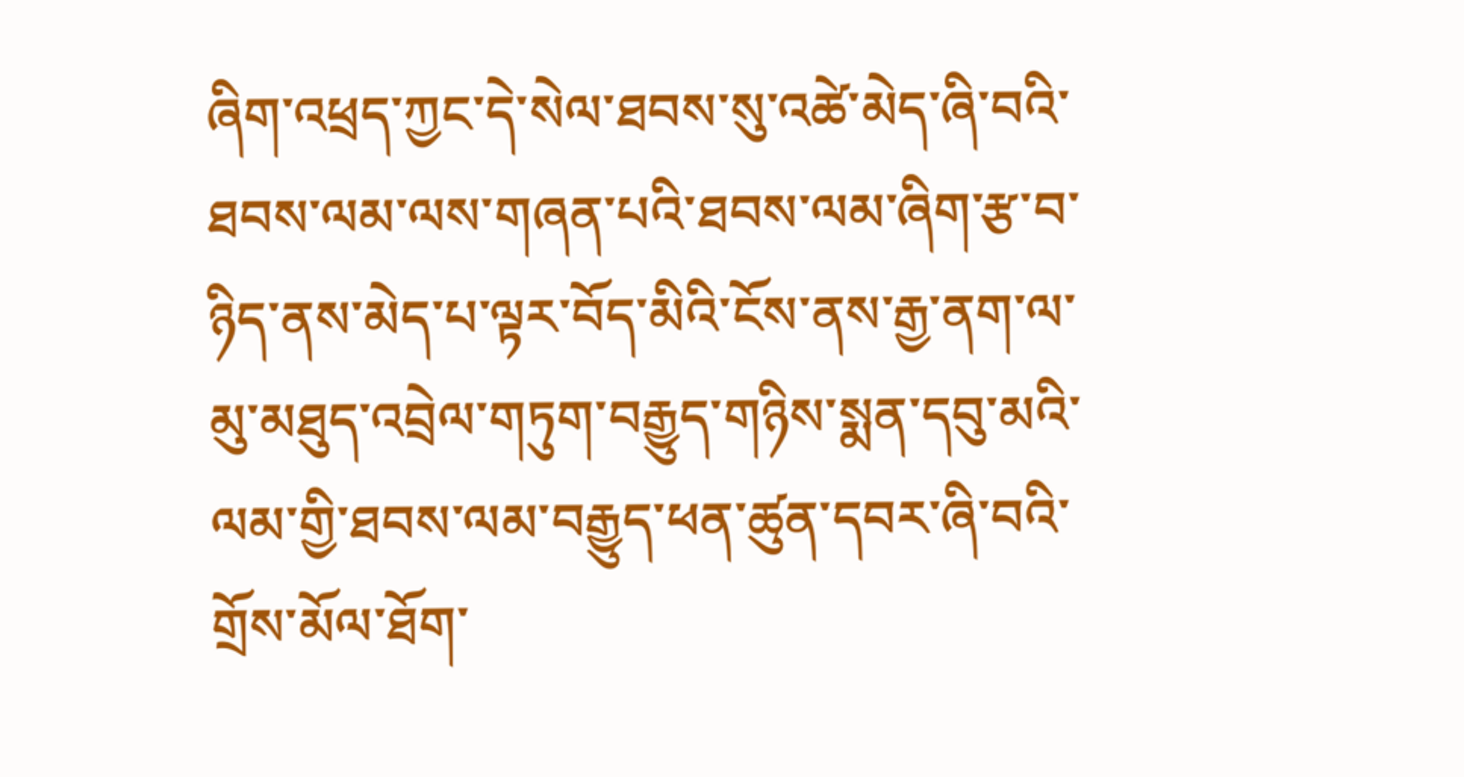ཞིག་འཕྲད་ཀྱང་དེ་སེལ་ཐབས་སུ་འཚེ་མེད་ཞི་བའི་ཐབས་ལམ་ལས་གཞན་པའི་ཐབས་ལམ་ཞིག་རྩ་བ་ཉིད་ནས་མེད་པ་ལྟར་བོད་མིའི་ངོས་ནས་རྒྱ་ནག་ལ་མུ་མཐུད་འབྲེལ་གཏུག་བརྒྱུད་གཉིས་སྨན་དབུ་མའི་ལམ་གྱི་ཐབས་ལམ་བརྒྱུད་ཕན་ཚུན་དབར་ཞི་བའི་གྲོས་མོལ་ཐོག་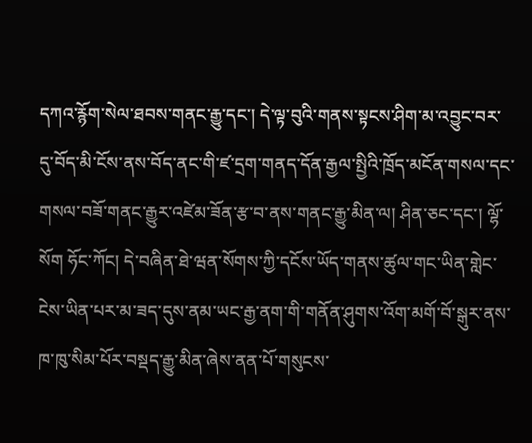དཀའ་རྙོག་སེལ་ཐབས་གནང་རྒྱུ་དང་། དེ་ལྟ་བུའི་གནས་སྟངས་ཤིག་མ་འབྱུང་བར་དུ་བོད་མི་ངོས་ནས་བོད་ནང་གི་ཛ་དྲག་གནད་དོན་རྒྱལ་སྤྱིའི་ཁྲོད་མངོན་གསལ་དང་གསལ་བཟོ་གནང་རྒྱུར་འཛེམ་ཟོན་རྩ་བ་ནས་གནང་རྒྱུ་མིན་ལ། ཤིན་ཅང་དང་། ལྷོ་སོག ཧོང་ཀོང། དེ་བཞིན་ཐེ་ཝན་སོགས་ཀྱི་དངོས་ཡོད་གནས་ཚུལ་གང་ཡིན་གླེང་ངེས་ཡིན་པར་མ་ཟད་དུས་ནམ་ཡང་རྒྱ་ནག་གི་གནོན་ཤུགས་འོག་མགོ་བོ་སྒུར་ནས་ཁ་ཁུ་སིམ་པོར་བསྡད་རྒྱུ་མིན་ཞེས་ནན་པོ་གསུངས་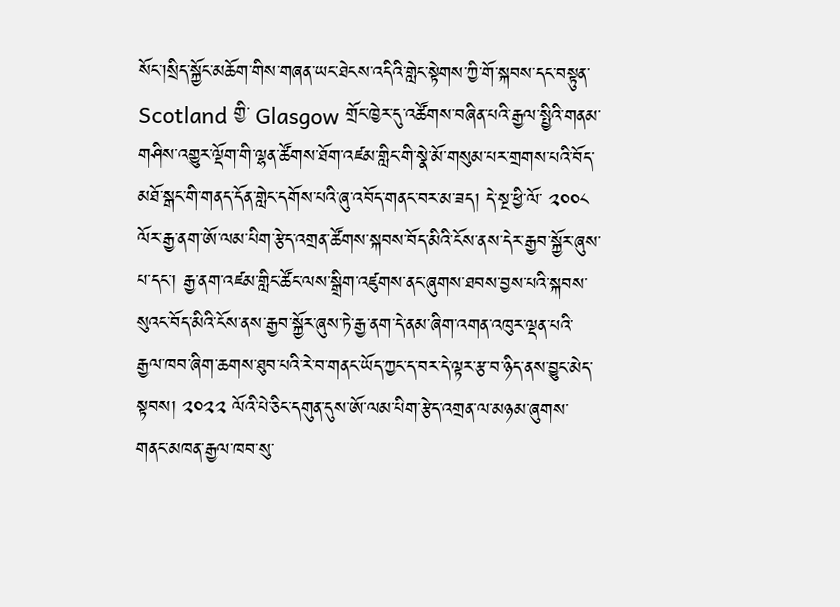སོང་།སྲིད་སྐྱོང་མཆོག་གིས་གཞན་ཡང་ཐེངས་འདིའི་གླེང་སྟེགས་ཀྱི་གོ་སྐབས་དང་བསྟུན་ Scotland གྱི་ Glasgow གྲོང་ཁྱེར་དུ་འཚོགས་བཞིན་པའི་རྒྱལ་སྤྱིའི་གནམ་གཤིས་འགྱུར་ལྡོག་གི་ལྷན་ཚོགས་ཐོག་འཛམ་གླིང་གི་སྣེ་མོ་གསུམ་པར་གྲགས་པའི་བོད་མཐོ་སྒང་གི་གནད་དོན་གླེང་དགོས་པའི་ཞུ་འབོད་གནང་བར་མ་ཟད། དེ་སྔ་ཕྱི་ལོ་ ༢༠༠༨ ལོར་རྒྱ་ནག་ཨོ་ལམ་པིག་རྩེད་འགྲན་ཚོགས་སྐབས་བོད་མིའི་ངོས་ནས་དེར་རྒྱབ་སྐྱོར་ཞུས་པ་དང་། རྒྱ་ནག་འཛམ་གླིང་ཚོང་ལས་སྒྲིག་འཛུགས་ནང་ཞུགས་ཐབས་བྱས་པའི་སྐབས་སུའང་བོད་མིའི་ངོས་ནས་རྒྱབ་སྐྱོར་ཞུས་ཏེ་རྒྱ་ནག་དེ་ནམ་ཞིག་འགན་འཁུར་ལྡན་པའི་རྒྱལ་ཁབ་ཞིག་ཆགས་ཐུབ་པའི་རེ་བ་གནང་ཡོད་ཀྱང་ད་བར་དེ་ལྟར་རྩ་བ་ཉིད་ནས་བྱུང་མེད་སྟབས། ༢༠༢༢ ལོའི་པེ་ཅིང་དགུན་དུས་ཨོ་ལམ་པིག་རྩེད་འགྲན་ལ་མཉམ་ཞུགས་གནང་མཁན་རྒྱལ་ཁབ་སུ་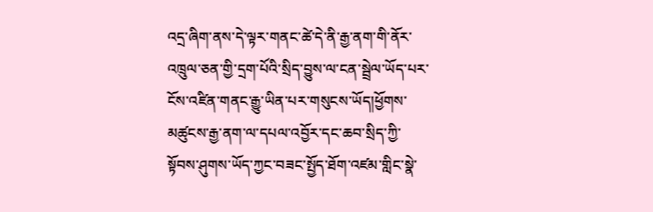འདྲ་ཞིག་ནས་དེ་ལྟར་གནང་ཚེ་དེ་ནི་རྒྱ་ནག་གི་ནོར་འཁྲུལ་ཅན་གྱི་དྲག་པོའི་སྲིད་བྱུས་ལ་ངན་སྦྲེལ་ཡོད་པར་ངོས་འཛིན་གནང་རྒྱུ་ཡིན་པར་གསུངས་ཡོད།ཕྱོགས་མཚུངས་རྒྱ་ནག་ལ་དཔལ་འབྱོར་དང་ཆབ་སྲིད་ཀྱི་སྟོབས་ཤུགས་ཡོད་ཀྱང་བཟང་སྤྱོད་ཐོག་འཛམ་གླིང་སྣེ་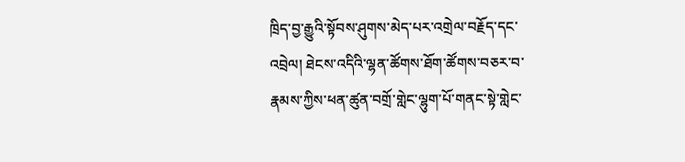ཁྲིད་བྱ་རྒྱུའི་སྟོབས་ཤུགས་མེད་པར་འགྲེལ་བརྗོད་དང་འབྲེལ། ཐེངས་འདིའི་ལྷན་ཚོགས་ཐོག་ཚོགས་བཅར་བ་རྣམས་ཀྱིས་ཕན་ཚུན་བགྲོ་གླེང་ལྷུག་པོ་གནང་སྟེ་གླེང་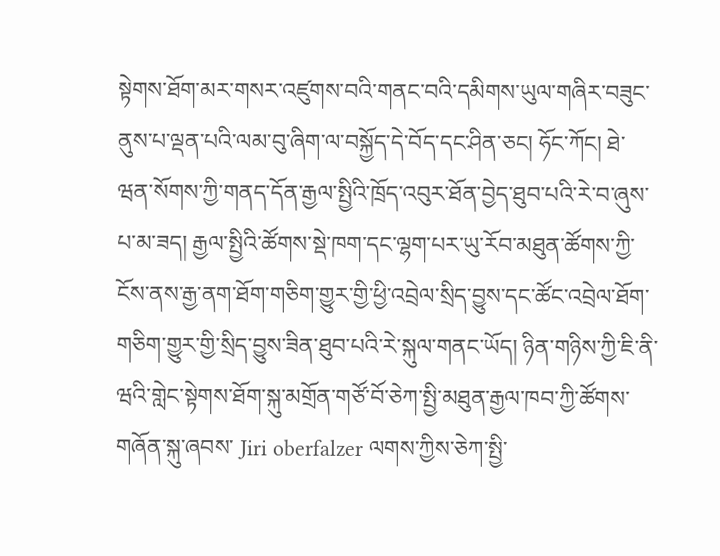སྟེགས་ཐོག་མར་གསར་འཛུགས་བའི་གནང་བའི་དམིགས་ཡུལ་གཞིར་བཟུང་ནུས་པ་ལྡན་པའི་ལམ་བུ་ཞིག་ལ་བསྐྱོད་དེ་བོད་དང་ཤིན་ཅང། ཧོང་ཀོང། ཐེ་ཝན་སོགས་ཀྱི་གནད་དོན་རྒྱལ་སྤྱིའི་ཁྲོད་འབུར་ཐོན་བྱེད་ཐུབ་པའི་རེ་བ་ཞུས་པ་མ་ཟད། རྒྱལ་སྤྱིའི་ཚོགས་སྡེ་ཁག་དང་ལྷག་པར་ཡུ་རོབ་མཐུན་ཚོགས་ཀྱི་ངོས་ནས་རྒྱ་ནག་ཐོག་གཅིག་གྱུར་གྱི་ཕྱི་འབྲེལ་སྲིད་བྱུས་དང་ཚོང་འབྲེལ་ཐོག་གཅིག་གྱུར་གྱི་སྲིད་བྱུས་ཟིན་ཐུབ་པའི་རེ་སྐུལ་གནང་ཡོད། ཉིན་གཉིས་ཀྱི་ཇི་ནི་ཝའི་གླེང་སྟེགས་ཐོག་སྐུ་མགྲོན་གཙོ་བོ་ཅེཀ་སྤྱི་མཐུན་རྒྱལ་ཁབ་ཀྱི་ཚོགས་གཞོན་སྐུ་ཞབས་ Jiri oberfalzer ལགས་ཀྱིས་ཅེཀ་སྤྱི་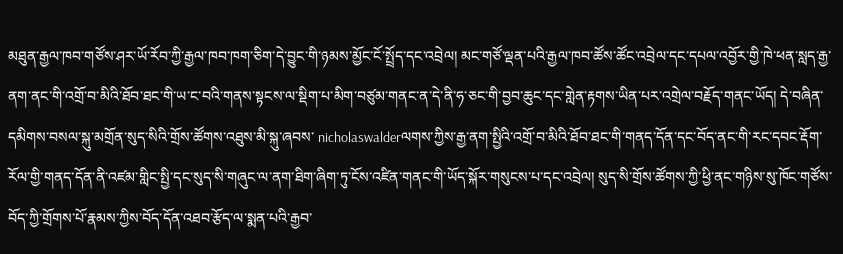མཐུན་རྒྱལ་ཁབ་གཙོས་ཤར་ཡོ་རོབ་ཀྱི་རྒྱལ་ཁབ་ཁག་ཅིག་དེ་བྱུང་གི་ཉམས་མྱོང་ངོ་སྤྲོད་དང་འབྲེལ། མང་གཙོ་ལྡན་པའི་རྒྱལ་ཁབ་ཚོས་ཚོང་འབྲེལ་དང་དཔལ་འབྱོར་གྱི་ཁེ་ཕན་སླད་རྒྱ་ནག་ནང་གི་འགྲོ་བ་མིའི་ཐོབ་ཐང་གི་ཡ་ང་བའི་གནས་སྟངས་ལ་སྡིག་པ་མིག་བཙུམ་གནང་ན་དེ་ནི་ཧ་ཅང་གི་བྱབ་ཆུང་དང་གླེན་རྟགས་ཡིན་པར་འགྲེལ་བརྗོད་གནང་ཡོད། དེ་བཞིན་དམིགས་བསལ་སྐུ་མགྲོན་སུད་སིའི་གྲོས་ཚོགས་འཐུས་མི་སྐུ་ཞབས་ nicholaswalderལགས་ཀྱིས་རྒྱ་ནག་སྤྱིའི་འགྲོ་བ་མིའི་ཐོབ་ཐང་གི་གནད་དོན་དང་བོད་ནང་གི་རང་དབང་རྡོག་རོལ་གྱི་གནད་དོན་ནི་འཛམ་གླིང་སྤྱི་དང་སུད་སི་གཞུང་ལ་ནག་ཐིག་ཞིག་ཏུ་ངོས་འཛིན་གནང་གི་ཡོད་སྐོར་གསུངས་པ་དང་འབྲེལ། སུད་སི་གྲོས་ཚོགས་ཀྱི་ཕྱི་ནང་གཉིས་སུ་ཁོང་གཙོས་བོད་ཀྱི་གྲོགས་པོ་རྣམས་ཀྱིས་བོད་དོན་འཐབ་རྩོད་ལ་སྨན་པའི་རྒྱབ་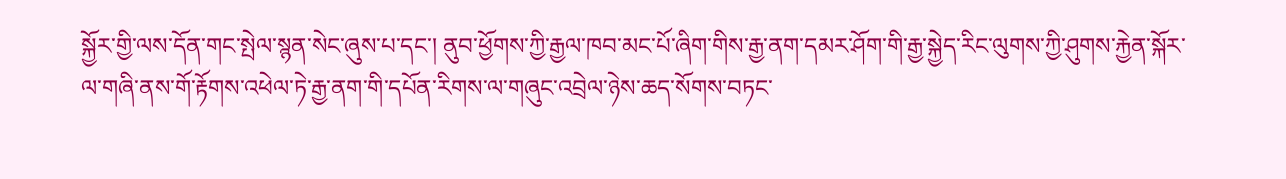སྐྱོར་གྱི་ལས་དོན་གང་སྤེལ་སྙན་སེང་ཞུས་པ་དང་། ནུབ་ཕྱོགས་ཀྱི་རྒྱལ་ཁབ་མང་པོ་ཞིག་གིས་རྒྱ་ནག་དམར་ཤོག་གི་རྒྱ་སྐྱེད་རིང་ལུགས་ཀྱི་ཤུགས་རྐྱེན་སྐོར་ལ་གཞི་ནས་གོ་རྟོགས་འཕེལ་ཏེ་རྒྱ་ནག་གི་དཔོན་རིགས་ལ་གཞུང་འབྲེལ་ཉེས་ཆད་སོགས་བཏང་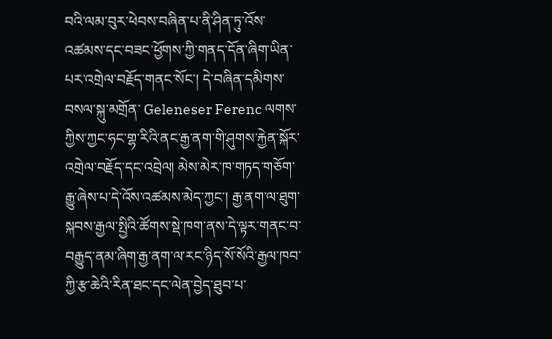བའི་ལམ་བུར་ཕེབས་བཞིན་པ་ནི་ཤིན་ཏུ་འོས་འཚམས་དང་བཟང་ཕྱོགས་ཀྱི་གནད་དོན་ཞིག་ཡིན་པར་འགྲེལ་བརྗོད་གནང་སོང་། དེ་བཞིན་དམིགས་བསལ་སྐུ་མགྲོན་ Geleneser Ferenc ལགས་ཀྱིས་ཀྱང་ཧང་གྷ་རིའི་ནང་རྒྱ་ནག་གི་ཤུགས་རྐྱེན་སྐོར་འགྲེལ་བརྗོད་དང་འབྲེལ། མེས་མེར་ཁ་གཏད་གཅོག་རྒྱུ་ཞེས་པ་དེ་འོས་འཚམས་མེད་ཀྱང་། རྒྱ་ནག་ལ་ཐུག་སྐབས་རྒྱལ་སྤྱིའི་ཚོགས་སྡེ་ཁག་ནས་དེ་ལྟར་གནང་བ་བརྒྱུད་ནམ་ཞིག་རྒྱ་ནག་ལ་རང་ཉིད་སོ་སོའི་རྒྱལ་ཁབ་ཀྱི་རྩ་ཆེའི་རིན་ཐང་དང་ལེན་བྱེད་ཐུབ་པ་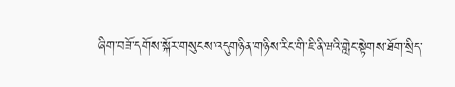ཞིག་བཟོ་དགོས་སྐོར་གསུངས་འདུགཉིན་གཉིས་རིང་གི་ཇི་ནི་ཝའི་གླེང་སྟེགས་ཐོག་སྲིད་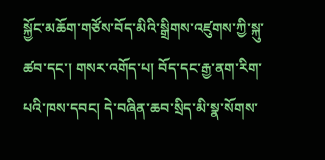སྐྱོང་མཆོག་གཙོས་བོད་མིའི་སྒྲིགས་འཛུགས་ཀྱི་སྐུ་ཚབ་དང་། གསར་འགོད་པ། བོད་དང་རྒྱ་ནག་རིག་པའི་ཁས་དབང། དེ་བཞིན་ཆབ་སྲིད་མི་སྣ་སོགས་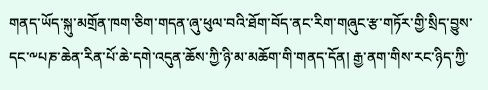གནད་ཡོད་སྐུ་མགྲོན་ཁག་ཅིག་གདན་ཞུ་ཕུལ་བའི་ཐོག་བོད་ནང་རིག་གཞུང་རྩ་གཏོར་གྱི་སྲིད་བྱུས་དང་༸པཎ་ཆེན་རིན་པོ་ཆེ་དགེ་འདུན་ཆོས་ཀྱི་ཉི་མ་མཆོག་གི་གནད་དོན། རྒྱ་ནག་གིས་རང་ཉིད་ཀྱི་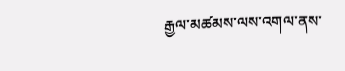རྒྱལ་མཚམས་ལས་འགལ་ནས་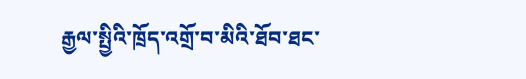རྒྱལ་སྤྱིའི་ཁྲོད་འགྲོ་བ་མིའི་ཐོབ་ཐང་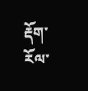རྡོག་རོལ་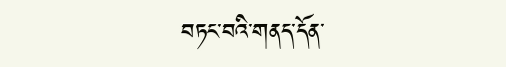བཏང་བའི་གནད་དོན་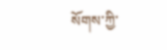སོགས་ཀྱི་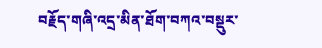བརྗོད་གཞི་འདྲ་མིན་ཐོག་བཀའ་བསྡུར་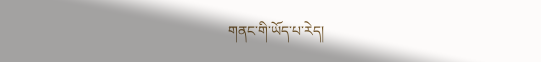གནང་གི་ཡོད་པ་རེད།